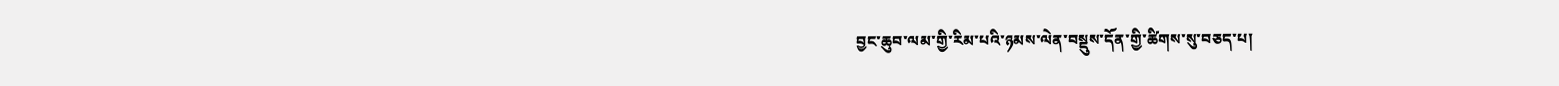བྱང་ཆུབ་ལམ་གྱི་རིམ་པའི་ཉམས་ལེན་བསྡུས་དོན་གྱི་ཚིགས་སུ་བཅད་པ།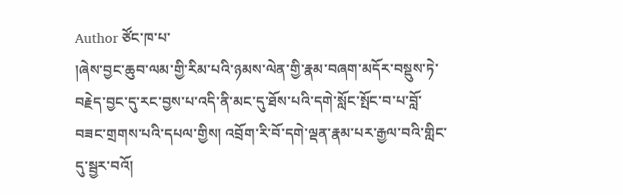Author ཙོང་ཁ་པ་
།ཞེས་བྱང་ཆུབ་ལམ་གྱི་རིམ་པའི་ཉམས་ལེན་གྱི་རྣམ་བཞག་མདོར་བསྡུས་ཏེ་བརྗེད་བྱང་དུ་རང་བྱས་པ་འདི་ནི་མང་དུ་ཐོས་པའི་དགེ་སློང་སྤོང་བ་པ་བློ་བཟང་གྲགས་པའི་དཔལ་གྱིས། འབྲོག་རི་བོ་དགེ་ལྡན་རྣམ་པར་རྒྱལ་བའི་གླིང་དུ་སྦྱར་བའོ།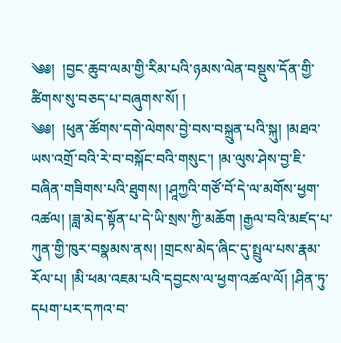༄༅།  །བྱང་ཆུབ་ལམ་གྱི་རིམ་པའི་ཉམས་ལེན་བསྡུས་དོན་གྱི་ཚིགས་སུ་བཅད་པ་བཞུགས་སོ། །
༄༅།  །ཕུན་ཚོགས་དགེ་ལེགས་བྱེ་བས་བསྐྲུན་པའི་སྐུ། །མཐའ་ཡས་འགྲོ་བའི་རེ་བ་བསྐོང་བའི་གསུང་། །མ་ལུས་ཤེས་བྱ་ཇི་བཞིན་གཟིགས་པའི་ཐུགས། །ཤཱཀྱའི་གཙོ་བོ་དེ་ལ་མགོས་ཕྱག་འཚལ། །ཟླ་མེད་སྟོན་པ་དེ་ཡི་སྲས་ཀྱི་མཆོག །རྒྱལ་བའི་མཛད་པ་ཀུན་གྱི་ཁུར་བསྣམས་ནས། །གྲངས་མེད་ཞིང་དུ་སྤྲུལ་པས་རྣམ་རོལ་པ། །མི་ཕམ་འཇམ་པའི་དབྱངས་ལ་ཕྱག་འཚལ་ལོ། །ཤིན་ཏུ་དཔག་པར་དཀའ་བ་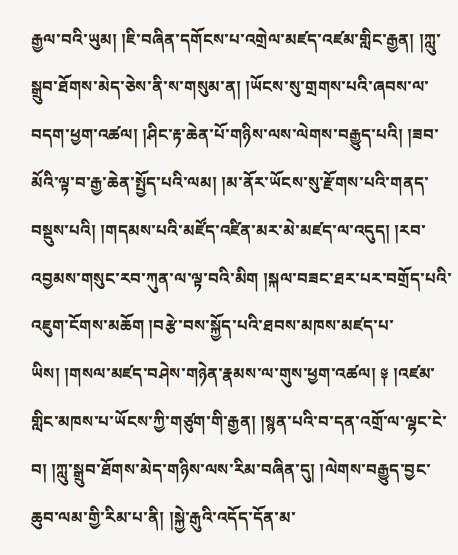རྒྱལ་བའི་ཡུམ། །ཇི་བཞིན་དགོངས་པ་འགྲེལ་མཛད་འཛམ་གླིང་རྒྱན། །ཀླུ་སྒྲུབ་ཐོགས་མེད་ཅེས་ནི་ས་གསུམ་ན། །ཡོངས་སུ་གྲགས་པའི་ཞབས་ལ་བདག་ཕྱག་འཚལ། །ཤིང་རྟ་ཆེན་པོ་གཉིས་ལས་ལེགས་བརྒྱུད་པའི། །ཟབ་མོའི་ལྟ་བ་རྒྱ་ཆེན་སྤྱོད་པའི་ལམ། །མ་ནོར་ཡོངས་སུ་རྫོགས་པའི་གནད་བསྡུས་པའི། །གདམས་པའི་མཛོད་འཛིན་མར་མེ་མཛད་ལ་འདུད། །རབ་འབྱམས་གསུང་རབ་ཀུན་ལ་ལྟ་བའི་མིག །སྐལ་བཟང་ཐར་པར་བགྲོད་པའི་འཇུག་ངོགས་མཆོག །བརྩེ་བས་སྐྱོད་པའི་ཐབས་མཁས་མཛད་པ་ཡིས། །གསལ་མཛད་བཤེས་གཉེན་རྣམས་ལ་གུས་ཕྱག་འཚལ། ༈ །འཛམ་གླིང་མཁས་པ་ཡོངས་ཀྱི་གཙུག་གི་རྒྱན། །སྙན་པའི་བ་དན་འགྲོ་ལ་ལྷང་ངེ་བ། །ཀླུ་སྒྲུབ་ཐོགས་མེད་གཉིས་ལས་རིམ་བཞིན་དུ། །ལེགས་བརྒྱུད་བྱང་ཆུབ་ལམ་གྱི་རིམ་པ་ནི། །སྐྱེ་རྒུའི་འདོད་དོན་མ་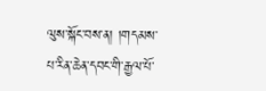ལུས་སྐོང་བས་ན། །གདམས་པ་རིན་ཆེན་དབང་གི་རྒྱལ་པོ་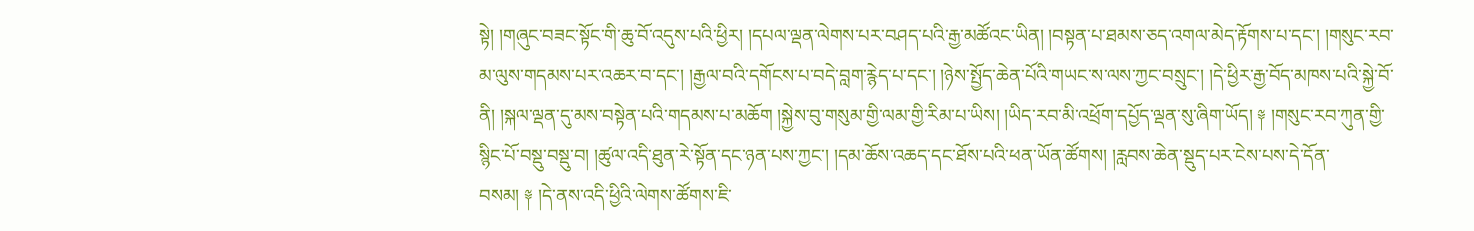སྟེ། །གཞུང་བཟང་སྟོང་གི་ཆུ་བོ་འདུས་པའི་ཕྱིར། །དཔལ་ལྡན་ལེགས་པར་བཤད་པའི་རྒྱ་མཚོའང་ཡིན། །བསྟན་པ་ཐམས་ཅད་འགལ་མེད་རྟོགས་པ་དང་། །གསུང་རབ་མ་ལུས་གདམས་པར་འཆར་བ་དང་། །རྒྱལ་བའི་དགོངས་པ་བདེ་བླག་རྙེད་པ་དང་། །ཉེས་སྤྱོད་ཆེན་པོའི་གཡང་ས་ལས་ཀྱང་བསྲུང་། །དེ་ཕྱིར་རྒྱ་བོད་མཁས་པའི་སྐྱེ་བོ་ནི། །སྐལ་ལྡན་དུ་མས་བསྟེན་པའི་གདམས་པ་མཆོག །སྐྱེས་བུ་གསུམ་གྱི་ལམ་གྱི་རིམ་པ་ཡིས། །ཡིད་རབ་མི་འཕྲོག་དཔྱོད་ལྡན་སུ་ཞིག་ཡོད། ༈ །གསུང་རབ་ཀུན་གྱི་སྙིང་པོ་བསྡུ་བསྡུ་བ། །ཚུལ་འདི་ཐུན་རེ་སྟོན་དང་ཉན་པས་ཀྱང་། །དམ་ཆོས་འཆད་དང་ཐོས་པའི་ཕན་ཡོན་ཚོགས། །རླབས་ཆེན་སྡུད་པར་ངེས་པས་དེ་དོན་བསམ། ༈ །དེ་ནས་འདི་ཕྱིའི་ལེགས་ཚོགས་ཇི་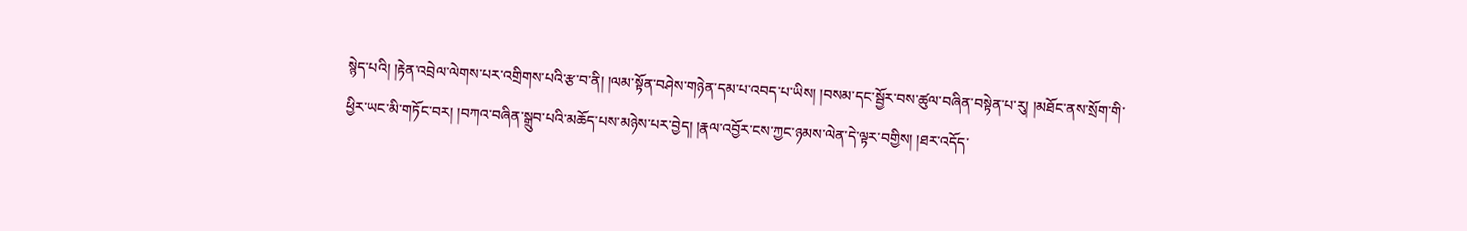སྙེད་པའི། །རྟེན་འབྲེལ་ལེགས་པར་འགྲིགས་པའི་རྩ་བ་ནི། །ལམ་སྟོན་བཤེས་གཉེན་དམ་པ་འབད་པ་ཡིས། །བསམ་དང་སྦྱོར་བས་ཚུལ་བཞིན་བསྟེན་པ་རུ། །མཐོང་ནས་སྲོག་གི་ཕྱིར་ཡང་མི་གཏོང་བར། །བཀའ་བཞིན་སྒྲུབ་པའི་མཆོད་པས་མཉེས་པར་བྱེད། །རྣལ་འབྱོར་ངས་ཀྱང་ཉམས་ལེན་དེ་ལྟར་བགྱིས། །ཐར་འདོད་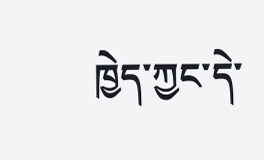ཁྱེད་ཀྱང་དེ་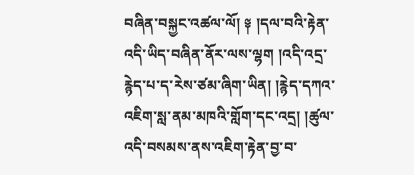བཞིན་བསྐྱང་འཚལ་ལོ། ༈ །དལ་བའི་རྟེན་འདི་ཡིད་བཞིན་ནོར་ལས་ལྷག །འདི་འདྲ་རྙེད་པ་ད་རེས་ཙམ་ཞིག་ཡིན། །རྙེད་དཀའ་འཇིག་སླ་ནམ་མཁའི་གློག་དང་འདྲ། །ཚུལ་འདི་བསམས་ནས་འཇིག་རྟེན་བྱ་བ་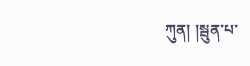ཀུན། །སྦུན་པ་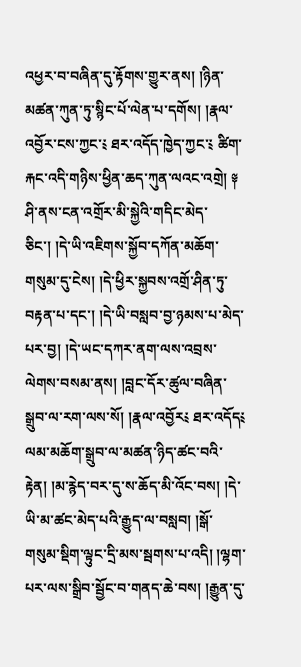འཕྱར་བ་བཞིན་དུ་རྟོགས་གྱུར་ནས། །ཉིན་མཚན་ཀུན་ཏུ་སྙིང་པོ་ལེན་པ་དགོས། །རྣལ་འབྱོར་ངས་ཀྱང་༴ ཐར་འདོད་ཁྱེད་ཀྱང་༴ ཚིག་རྐང་འདི་གཉིས་ཕྱིན་ཆད་ཀུན་ལའང་འགྲེ། ༈ ཤི་ནས་ངན་འགྲོར་མི་སྐྱེའི་གདིང་མེད་ཅིང་། །དེ་ཡི་འཇིགས་སྐྱོབ་དཀོན་མཆོག་གསུམ་དུ་ངེས། །དེ་ཕྱིར་སྐྱབས་འགྲོ་ཤིན་ཏུ་བརྟན་པ་དང་། །དེ་ཡི་བསླབ་བྱ་ཉམས་པ་མེད་པར་བྱ། །དེ་ཡང་དཀར་ནག་ལས་འབྲས་ལེགས་བསམ་ནས། །བླང་དོར་ཚུལ་བཞིན་སྒྲུབ་ལ་རག་ལས་སོ། །རྣལ་འབྱོར༴ ཐར་འདོད༴ ལམ་མཆོག་སྒྲུབ་ལ་མཚན་ཉིད་ཚང་བའི་རྟེན། །མ་རྙེད་བར་དུ་ས་ཆོད་མི་འོང་བས། །དེ་ཡི་མ་ཚང་མེད་པའི་རྒྱུད་ལ་བསླབ། །སྒོ་གསུམ་སྡིག་ལྟུང་དྲི་མས་སྦགས་པ་འདི། །ལྷག་པར་ལས་སྒྲིབ་སྦྱོང་བ་གནད་ཆེ་བས། །རྒྱུན་དུ་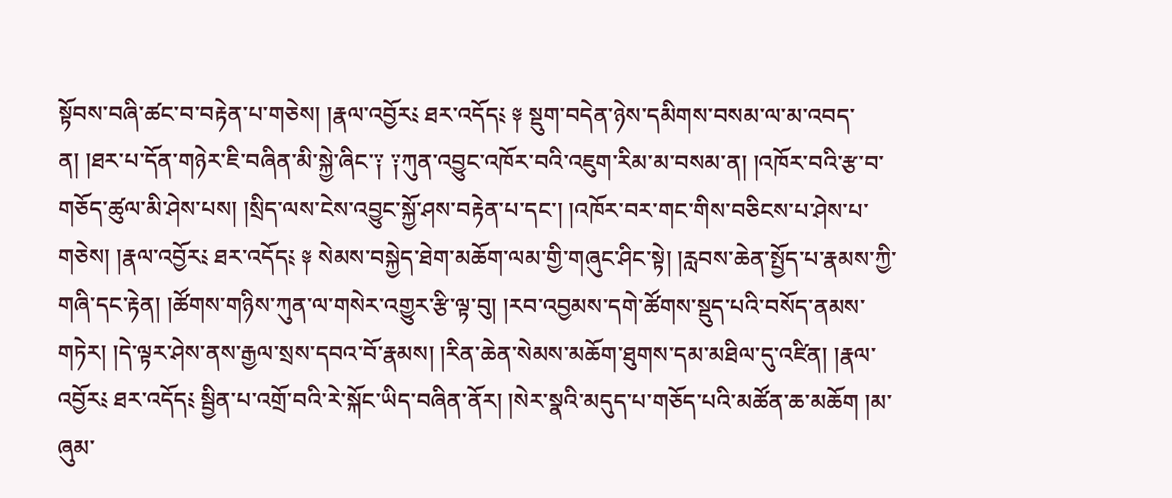སྟོབས་བཞི་ཚང་བ་བརྟེན་པ་གཅེས། །རྣལ་འབྱོར༴ ཐར་འདོད༴ ༈ སྡུག་བདེན་ཉེས་དམིགས་བསམ་ལ་མ་འབད་ན། །ཐར་པ་དོན་གཉེར་ཇི་བཞིན་མི་སྐྱེ་ཞིང་༑ ༑ཀུན་འབྱུང་འཁོར་བའི་འཇུག་རིམ་མ་བསམ་ན། །འཁོར་བའི་རྩ་བ་གཅོད་ཚུལ་མི་ཤེས་པས། །སྲིད་ལས་ངེས་འབྱུང་སྐྱོ་ཤས་བརྟེན་པ་དང་། །འཁོར་བར་གང་གིས་བཅིངས་པ་ཤེས་པ་གཅེས། །རྣལ་འབྱོར༴ ཐར་འདོད༴ ༈ སེམས་བསྐྱེད་ཐེག་མཆོག་ལམ་གྱི་གཞུང་ཤིང་སྟེ། །རླབས་ཆེན་སྤྱོད་པ་རྣམས་ཀྱི་གཞི་དང་རྟེན། །ཚོགས་གཉིས་ཀུན་ལ་གསེར་འགྱུར་རྩི་ལྟ་བུ། །རབ་འབྱམས་དགེ་ཚོགས་སྡུད་པའི་བསོད་ནམས་གཏེར། །དེ་ལྟར་ཤེས་ནས་རྒྱལ་སྲས་དབའ་བོ་རྣམས། །རིན་ཆེན་སེམས་མཆོག་ཐུགས་དམ་མཐིལ་དུ་འཛིན། །རྣལ་འབྱོར༴ ཐར་འདོད༴ སྦྱིན་པ་འགྲོ་བའི་རེ་སྐོང་ཡིད་བཞིན་ནོར། །སེར་སྣའི་མདུད་པ་གཅོད་པའི་མཚོན་ཆ་མཆོག །མ་ཞུམ་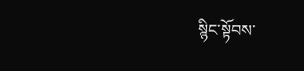སྙིང་སྟོབས་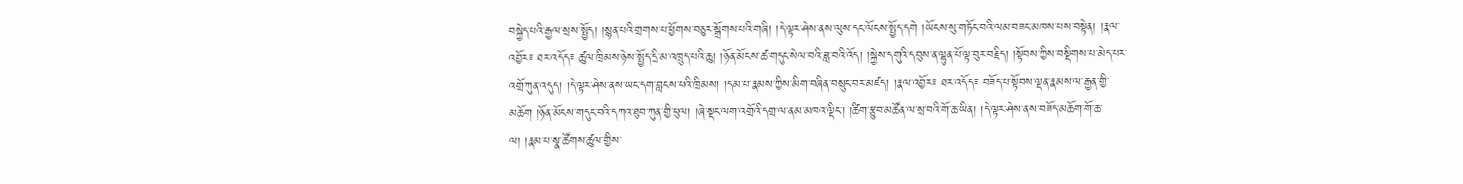བསྐྱེད་པའི་རྒྱལ་སྲས་སྤྱོད། །སྙན་པའི་གྲགས་པ་ཕྱོགས་བཅུར་སྒྲོགས་པའི་གཞི། །དེ་ལྟར་ཤེས་ནས་ལུས་དང་ལོངས་སྤྱོད་དགེ །ཡོངས་སུ་གཏོང་བའི་ལམ་བཟང་མཁས་པས་བསྟེན། །རྣལ་འབྱོར༴ ཐར་འདོད༴ ཚུལ་ཁྲིམས་ཉེས་སྤྱོད་དྲི་མ་འཁྲུད་པའི་ཆུ། །ཉོན་མོངས་ཚ་གདུང་སེལ་བའི་ཟླ་བའི་འོད། །སྐྱེས་དགུའི་དབུས་ན་ལྷུན་པོ་ལྟ་བུར་བརྗིད། །སྟོབས་ཀྱིས་བསྡིགས་པ་མེད་པར་འགྲོ་ཀུན་འདུད། །དེ་ལྟར་ཤེས་ནས་ཡང་དག་བླངས་པའི་ཁྲིམས། །དམ་པ་རྣམས་ཀྱིས་མིག་བཞིན་བསྲུང་བར་མཛད། །རྣལ་འབྱོར༴ ཐར་འདོད༴ བཟོད་པ་སྟོབས་ལྡན་རྣམས་ལ་རྒྱན་གྱི་མཆོག །ཉོན་མོངས་གདུང་བའི་དཀའ་ཐུབ་ཀུན་གྱི་ཕུལ། །ཞེ་སྡང་ལག་འགྲོའི་དགྲ་ལ་ནམ་མཁའ་ལྡིང་། །ཚིག་རྩུབ་མཚོན་ལ་སྲ་བའི་གོ་ཆ་ཡིན། །དེ་ལྟར་ཤེས་ནས་བཟོད་མཆོག་གོ་ཆ་ལ། །རྣམ་པ་སྣ་ཚོགས་ཚུལ་གྱིས་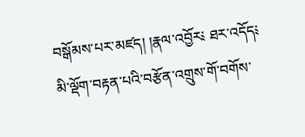བསྒོམས་པར་མཛད། །རྣལ་འབྱོར༴ ཐར་འདོད༴ མི་ལྡོག་བརྟན་པའི་བརྩོན་འགྲུས་གོ་བགོས་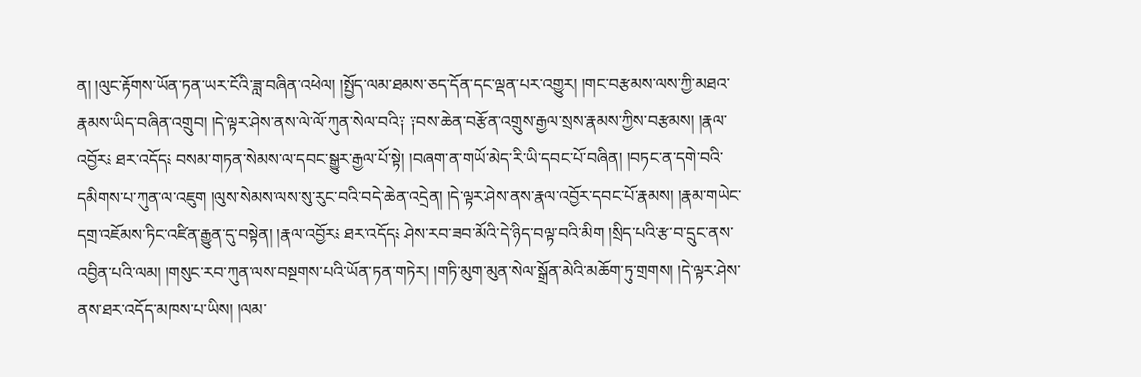ན། །ལུང་རྟོགས་ཡོན་ཏན་ཡར་ངོའི་ཟླ་བཞིན་འཕེལ། །སྤྱོད་ལམ་ཐམས་ཅད་དོན་དང་ལྡན་པར་འགྱུར། །གང་བརྩམས་ལས་ཀྱི་མཐའ་རྣམས་ཡིད་བཞིན་འགྲུབ། །དེ་ལྟར་ཤེས་ནས་ལེ་ལོ་ཀུན་སེལ་བའི༑ ༑བས་ཆེན་བརྩོན་འགྲུས་རྒྱལ་སྲས་རྣམས་ཀྱིས་བརྩམས། །རྣལ་འབྱོར༴ ཐར་འདོད༴ བསམ་གཏན་སེམས་ལ་དབང་སྒྱུར་རྒྱལ་པོ་སྟེ། །བཞག་ན་གཡོ་མེད་རི་ཡི་དབང་པོ་བཞིན། །བཏང་ན་དགེ་བའི་དམིགས་པ་ཀུན་ལ་འཇུག །ལུས་སེམས་ལས་སུ་རུང་བའི་བདེ་ཆེན་འདྲེན། །དེ་ལྟར་ཤེས་ནས་རྣལ་འབྱོར་དབང་པོ་རྣམས། །རྣམ་གཡེང་དགྲ་འཇོམས་ཏིང་འཛིན་རྒྱུན་དུ་བསྟེན། །རྣལ་འབྱོར༴ ཐར་འདོད༴ ཤེས་རབ་ཟབ་མོའི་དེ་ཉིད་བལྟ་བའི་མིག །སྲིད་པའི་རྩ་བ་དྲུང་ནས་འབྱིན་པའི་ལམ། །གསུང་རབ་ཀུན་ལས་བསྔགས་པའི་ཡོན་ཏན་གཏེར། །གཏི་མུག་མུན་སེལ་སྒྲོན་མེའི་མཆོག་ཏུ་གྲགས། །དེ་ལྟར་ཤེས་ནས་ཐར་འདོད་མཁས་པ་ཡིས། །ལམ་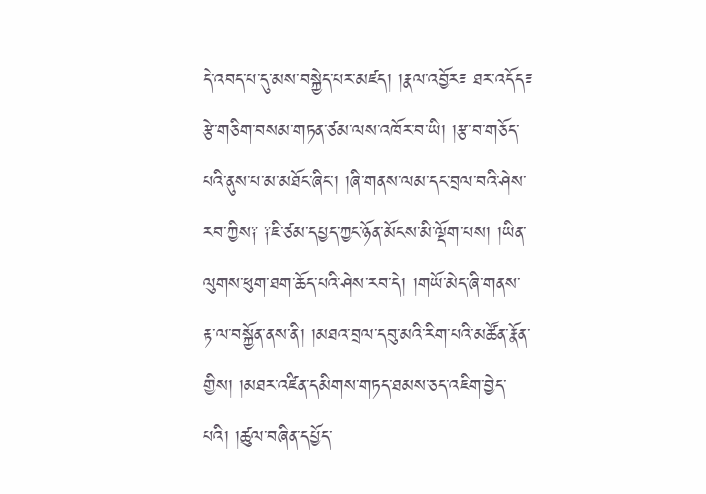དེ་འབད་པ་དུ་མས་བསྐྱེད་པར་མཛད། །རྣལ་འབྱོར༴ ཐར་འདོད༴ རྩེ་གཅིག་བསམ་གཏན་ཙམ་ལས་འཁོར་བ་ཡི། །རྩ་བ་གཅོད་པའི་ནུས་པ་མ་མཐོང་ཞིང་། །ཞི་གནས་ལམ་དང་བྲལ་བའི་ཤེས་རབ་ཀྱིས༑ ༑ཇི་ཙམ་དཔྱད་ཀྱང་ཉོན་མོངས་མི་ལྡོག་པས། །ཡིན་ལུགས་ཕུག་ཐག་ཆོད་པའི་ཤེས་རབ་དེ། །གཡོ་མེད་ཞི་གནས་རྟ་ལ་བསྐྱོན་ནས་ནི། །མཐའ་བྲལ་དབུ་མའི་རིག་པའི་མཚོན་རྣོན་གྱིས། །མཐར་འཛིན་དམིགས་གཏད་ཐམས་ཅད་འཇིག་བྱེད་པའི། །ཚུལ་བཞིན་དཔྱོད་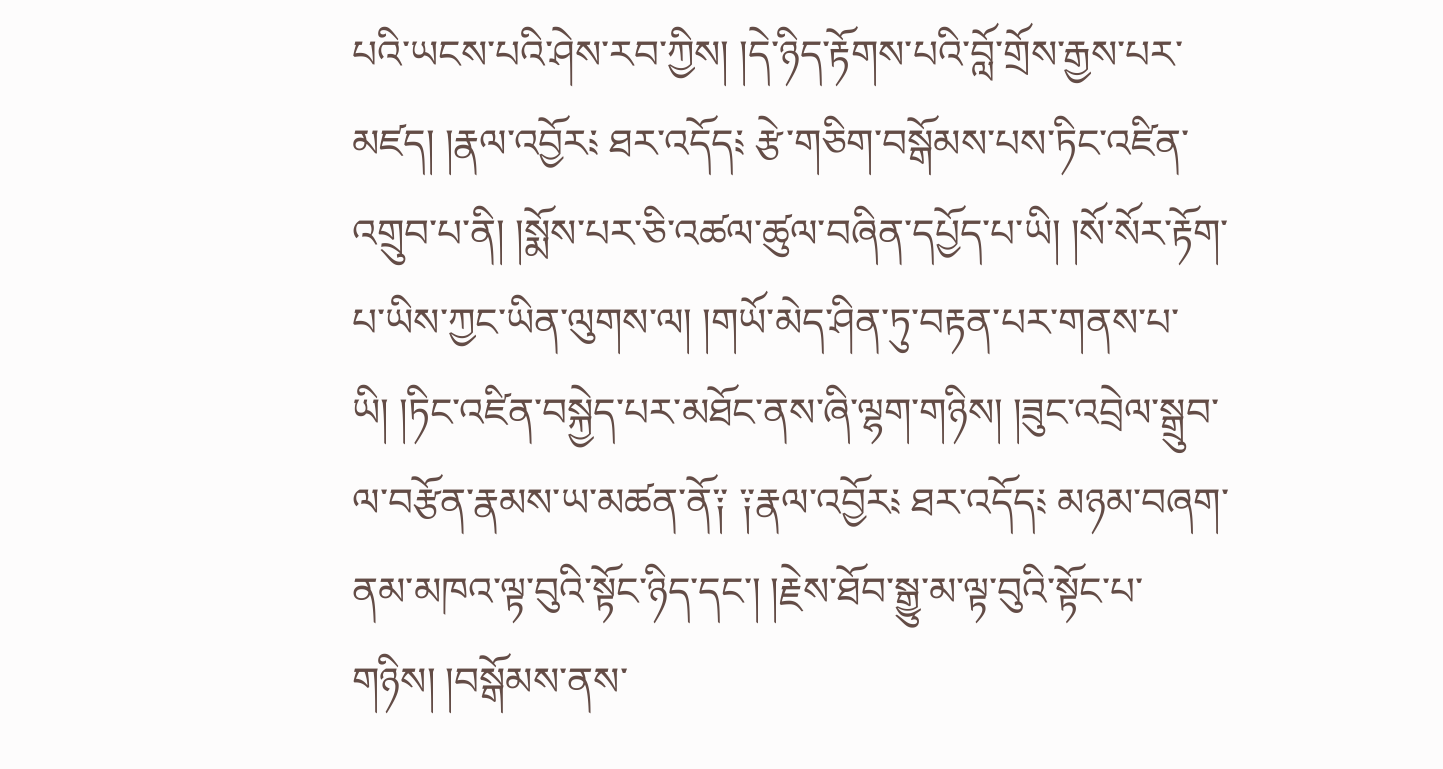པའི་ཡངས་པའི་ཤེས་རབ་ཀྱིས། །དེ་ཉིད་རྟོགས་པའི་བློ་གྲོས་རྒྱས་པར་མཛད། །རྣལ་འབྱོར༴ ཐར་འདོད༴ རྩེ་གཅིག་བསྒོམས་པས་ཏིང་འཛིན་འགྲུབ་པ་ནི། །སྨོས་པར་ཅི་འཚལ་ཚུལ་བཞིན་དཔྱོད་པ་ཡི། །སོ་སོར་རྟོག་པ་ཡིས་ཀྱང་ཡིན་ལུགས་ལ། །གཡོ་མེད་ཤིན་ཏུ་བརྟན་པར་གནས་པ་ཡི། །ཏིང་འཛིན་བསྐྱེད་པར་མཐོང་ནས་ཞི་ལྷག་གཉིས། །ཟུང་འབྲེལ་སྒྲུབ་ལ་བརྩོན་རྣམས་ཡ་མཚན་ནོ༑ ༑རྣལ་འབྱོར༴ ཐར་འདོད༴ མཉམ་བཞག་ནམ་མཁའ་ལྟ་བུའི་སྟོང་ཉིད་དང་། །རྗེས་ཐོབ་སྒྱུ་མ་ལྟ་བུའི་སྟོང་པ་གཉིས། །བསྒོམས་ནས་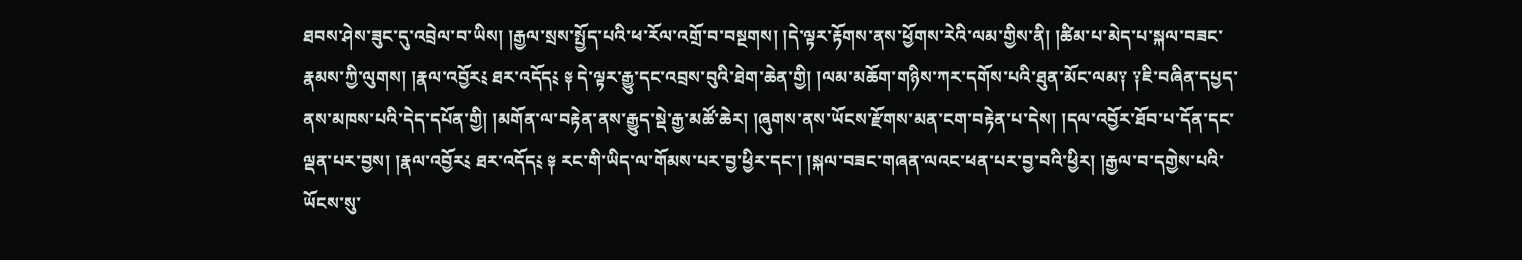ཐབས་ཤེས་ཟུང་དུ་འབྲེལ་བ་ཡིས། །རྒྱལ་སྲས་སྤྱོད་པའི་ཕ་རོལ་འགྲོ་བ་བསྔགས། །དེ་ལྟར་རྟོགས་ནས་ཕྱོགས་རེའི་ལམ་གྱིས་ནི། །ཚིམ་པ་མེད་པ་སྐལ་བཟང་རྣམས་ཀྱི་ལུགས། །རྣལ་འབྱོར༴ ཐར་འདོད༴ ༈ དེ་ལྟར་རྒྱུ་དང་འབྲས་བུའི་ཐེག་ཆེན་གྱི། །ལམ་མཆོག་གཉིས་ཀར་དགོས་པའི་ཐུན་མོང་ལམ༑ ༑ཇི་བཞིན་དཔྱད་ནས་མཁས་པའི་དེད་དཔོན་གྱི། །མགོན་ལ་བརྟེན་ནས་རྒྱུད་སྡེ་རྒྱ་མཚོ་ཆེར། །ཞུགས་ནས་ཡོངས་རྫོགས་མན་ངག་བརྟེན་པ་དེས། །དལ་འབྱོར་ཐོབ་པ་དོན་དང་ལྡན་པར་བྱས། །རྣལ་འབྱོར༴ ཐར་འདོད༴ ༈ རང་གི་ཡིད་ལ་གོམས་པར་བྱ་ཕྱིར་དང་། །སྐལ་བཟང་གཞན་ལའང་ཕན་པར་བྱ་བའི་ཕྱིར། །རྒྱལ་བ་དགྱེས་པའི་ཡོངས་སུ་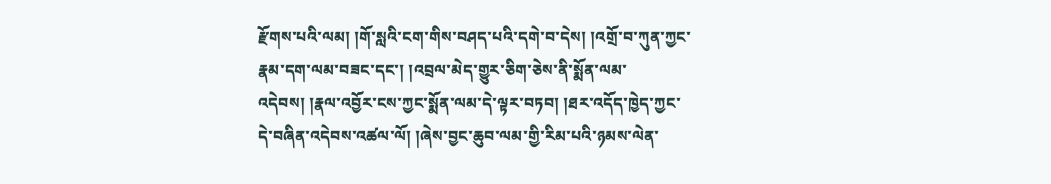རྫོགས་པའི་ལམ། །གོ་སླའི་ངག་གིས་བཤད་པའི་དགེ་བ་དེས། །འགྲོ་བ་ཀུན་ཀྱང་རྣམ་དག་ལམ་བཟང་དང་། །འབྲལ་མེད་གྱུར་ཅིག་ཅེས་ནི་སྨོན་ལམ་འདེབས། །རྣལ་འབྱོར་ངས་ཀྱང་སྨོན་ལམ་དེ་ལྟར་བཏབ། །ཐར་འདོད་ཁྱེད་ཀྱང་དེ་བཞིན་འདེབས་འཚལ་ལོ། །ཞེས་བྱང་ཆུབ་ལམ་གྱི་རིམ་པའི་ཉམས་ལེན་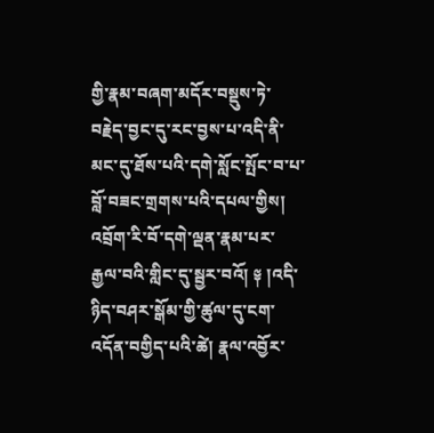གྱི་རྣམ་བཞག་མདོར་བསྡུས་ཏེ་བརྗེད་བྱང་དུ་རང་བྱས་པ་འདི་ནི་མང་དུ་ཐོས་པའི་དགེ་སློང་སྤོང་བ་པ་བློ་བཟང་གྲགས་པའི་དཔལ་གྱིས། འབྲོག་རི་བོ་དགེ་ལྡན་རྣམ་པར་རྒྱལ་བའི་གླིང་དུ་སྦྱར་བའོ། ༈ །འདི་ཉིད་བཤར་སྒོམ་གྱི་ཚུལ་དུ་ངག་འདོན་བགྱིད་པའི་ཚེ། རྣལ་འབྱོར་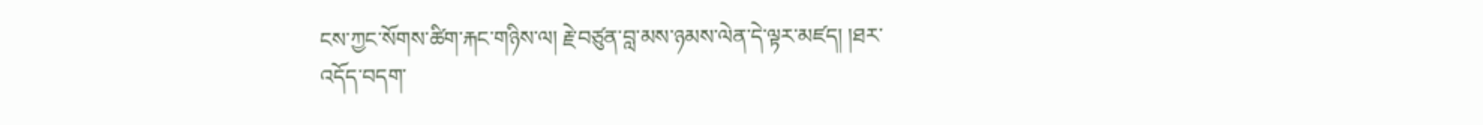ངས་ཀྱང་སོགས་ཚིག་རྐང་གཉིས་ལ། རྗེ་བཙུན་བླ་མས་ཉམས་ལེན་དེ་ལྟར་མཛད། །ཐར་འདོད་བདག་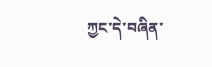ཀྱང་དེ་བཞིན་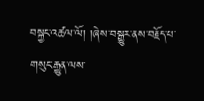བསྐྱང་འཚལ་ལོ། །ཞེས་བསྒྱུར་ནས་བརྗོད་པ་གསུང་རྒྱུན་ལས་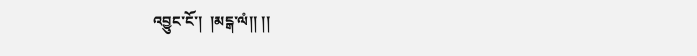འབྱུང་ངོ་།  །མངྒ་ལཾ།། །།